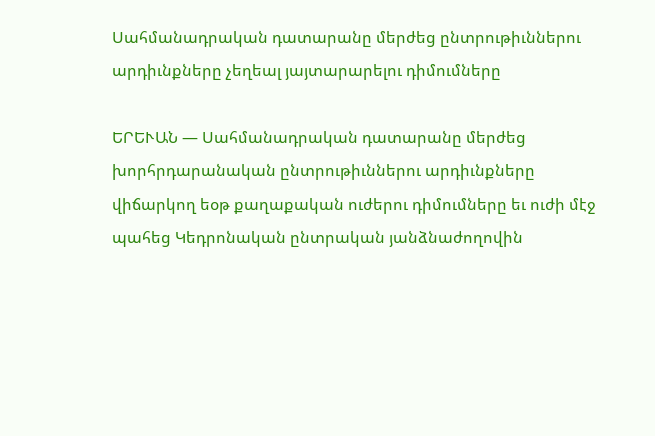Սահմանադրական դատարանը մերժեց ընտրութիւններու արդիւնքները չեղեալ յայտարարելու դիմումները

ԵՐԵՒԱՆ — Սահմանադրական դատարանը մերժեց խորհրդարանական ընտրութիւններու արդիւնքները վիճարկող եօթ քաղաքական ուժերու դիմումները եւ ուժի մէջ պահեց Կեդրոնական ընտրական յանձնաժողովին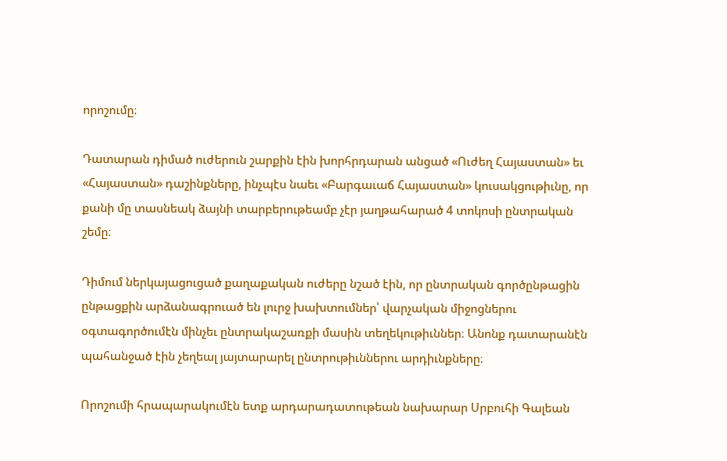որոշումը։

Դատարան դիմած ուժերուն շարքին էին խորհրդարան անցած «Ուժեղ Հայաստան» եւ «Հայաստան» դաշինքները, ինչպէս նաեւ «Բարգաւաճ Հայաստան» կուսակցութիւնը, որ քանի մը տասնեակ ձայնի տարբերութեամբ չէր յաղթահարած 4 տոկոսի ընտրական շեմը։

Դիմում ներկայացուցած քաղաքական ուժերը նշած էին, որ ընտրական գործընթացին ընթացքին արձանագրուած են լուրջ խախտումներ՝ վարչական միջոցներու օգտագործումէն մինչեւ ընտրակաշառքի մասին տեղեկութիւններ։ Անոնք դատարանէն պահանջած էին չեղեալ յայտարարել ընտրութիւններու արդիւնքները։

Որոշումի հրապարակումէն ետք արդարադատութեան նախարար Սրբուհի Գալեան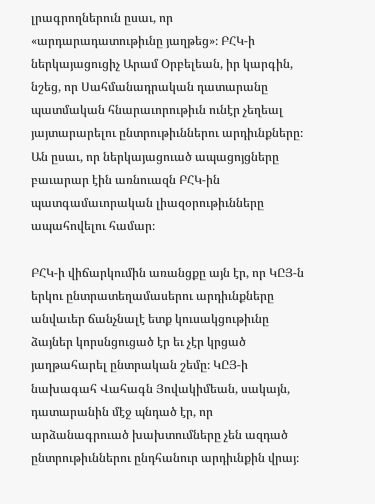լրագրողներուն ըսաւ, որ «արդարադատութիւնը յաղթեց»։ ԲՀԿ-ի ներկայացուցիչ Արամ Օրբելեան, իր կարգին, նշեց, որ Սահմանադրական դատարանը պատմական հնարաւորութիւն ունէր չեղեալ յայտարարելու ընտրութիւններու արդիւնքները։ Ան ըսաւ, որ ներկայացուած ապացոյցները բաւարար էին առնուազն ԲՀԿ-ին պատգամաւորական լիազօրութիւնները ապահովելու համար։

ԲՀԿ-ի վիճարկումին առանցքը այն էր, որ ԿԸՅ-ն երկու ընտրատեղամասերու արդիւնքները անվաւեր ճանչնալէ ետք կուսակցութիւնը ձայներ կորսնցուցած էր եւ չէր կրցած յաղթահարել ընտրական շեմը։ ԿԸՅ-ի նախագահ Վահագն Յովակիմեան, սակայն, դատարանին մէջ պնդած էր, որ արձանագրուած խախտումները չեն ազդած ընտրութիւններու ընդհանուր արդիւնքին վրայ։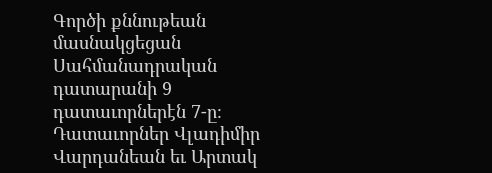Գործի քննութեան մասնակցեցան Սահմանադրական դատարանի 9 դատաւորներէն 7-ը։ Դատաւորներ Վլադիմիր Վարդանեան եւ Արտակ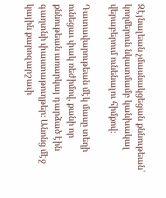Զէյնալեան չմասնակցեցան քննութեան՝ կողմերուն նկատմամբ կանխակալ վերաբերում ունենալու հիմքով։

Դատավարութեան մէկ մասը տեղի ունեցաւ փակ ռեժիմով, քանի որ քննութեան առարկայ դարձած էին գաղտնի փաստաթուղթեր։ Անոնց մէջ կային քարոզարշաւի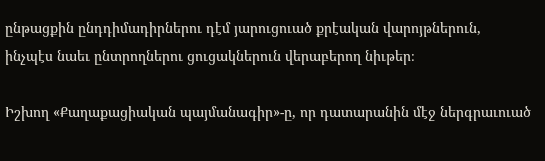ընթացքին ընդդիմադիրներու դէմ յարուցուած քրէական վարոյթներուն, ինչպէս նաեւ ընտրողներու ցուցակներուն վերաբերող նիւթեր։

Իշխող «Քաղաքացիական պայմանագիր»-ը, որ դատարանին մէջ ներգրաւուած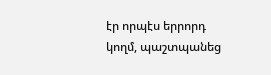էր որպէս երրորդ կողմ, պաշտպանեց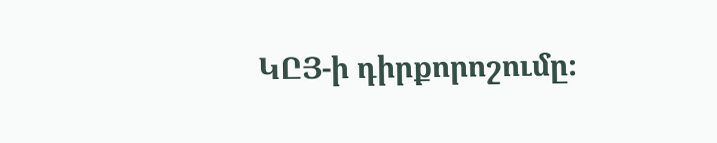ԿԸՅ-ի դիրքորոշումը։